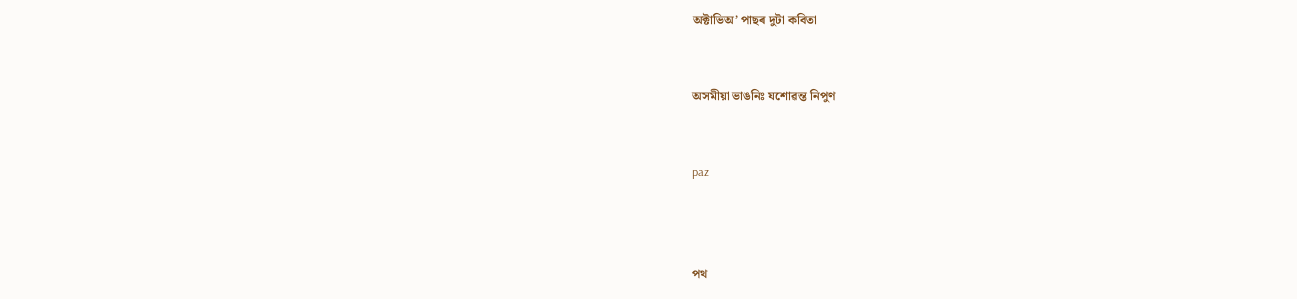অক্টাভিঅ’ পাছৰ দুটা কবিতা


অসমীয়া ভাঙনিঃ যশোৱন্ত নিপুণ


paz



পথ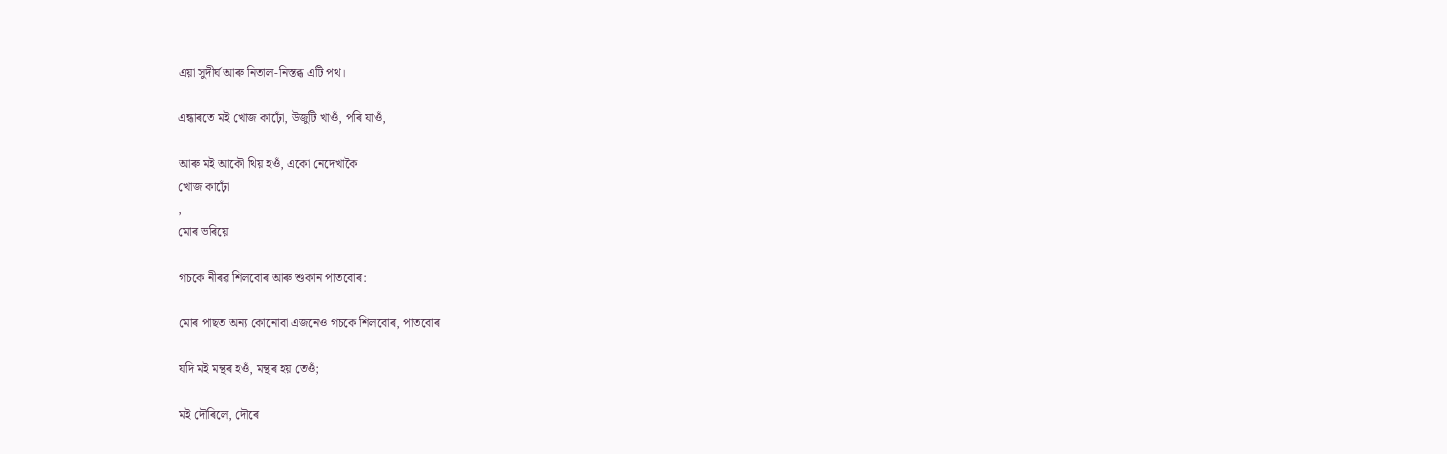এয়া সুদীৰ্ঘ আৰু নিতাল-নিস্তব্ধ এটি পথ।

এন্ধাৰতে মই খোজ কাঢ়োঁ, উজুটি খাওঁ, পৰি যাওঁ,

আৰু মই আকৌ থিয় হওঁ, একো নেদেখাকৈ
খোজ কাঢ়োঁ
,
মোৰ ভৰিয়ে

গচকে নীৰৱ শিলবোৰ আৰু শুকান পাতবোৰ:

মোৰ পাছত অন্য কোনোবা এজনেও গচকে শিলবোৰ, পাতবোৰ

যদি মই মন্থৰ হওঁ, মন্থৰ হয় তেওঁ;

মই দৌৰিলে, দৌৰে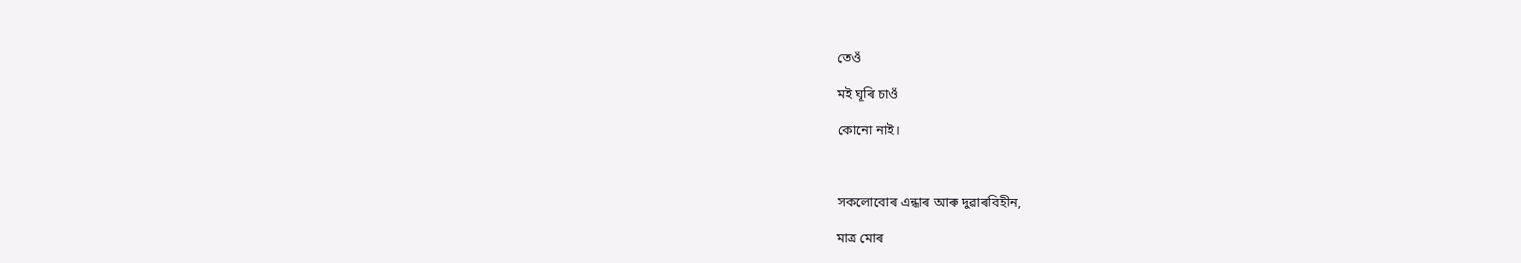তেওঁ

মই ঘূৰি চাওঁ

কোনো নাই।



সকলোবোৰ এন্ধাৰ আৰু দুৱাৰবিহীন,

মাত্ৰ মোৰ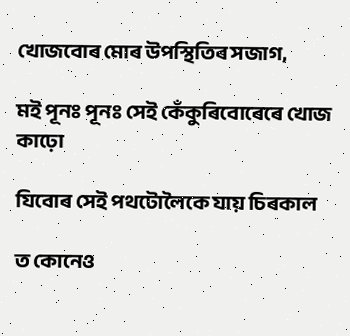খোজবোৰ মোৰ উপস্থিতিৰ সজাগ,

মই পূনঃ পূনঃ সেই কেঁকুৰিবোৰেৰে খোজ কাঢ়ো

যিবোৰ সেই পথটোলৈকে যায় চিৰকাল

ত কোনেও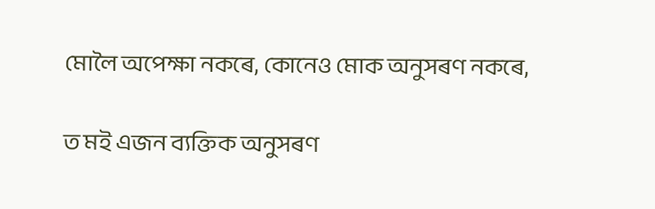মোলৈ অপেক্ষা নকৰে, কোনেও মোক অনুসৰণ নকৰে,

ত মই এজন ব্যক্তিক অনুসৰণ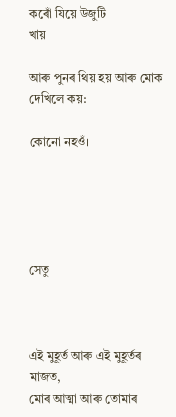কৰোঁ যিয়ে উজুটি
খায়

আৰু পুনৰ থিয় হয় আৰু মোক দেখিলে কয়:

কোনো নহওঁ।





সেতু



এই মুহূৰ্ত আৰু এই মুহূৰ্তৰ মাজত,
মোৰ আত্মা আৰু তোমাৰ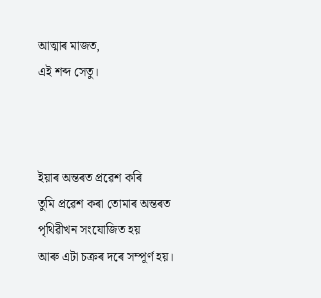আত্মাৰ মাজত,
এই শব্দ সেতু।



ইয়াৰ অন্তৰত প্ৰৱেশ কৰি
তুমি প্ৰৱেশ কৰা তোমাৰ অন্তৰত
পৃথিৱীখন সংযোজিত হয়
আৰু এটা চক্ৰৰ দৰে সম্পূৰ্ণ হয়।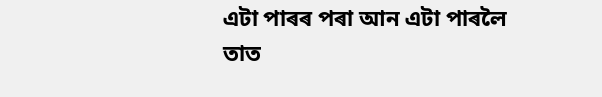এটা পাৰৰ পৰা আন এটা পাৰলৈ
তাত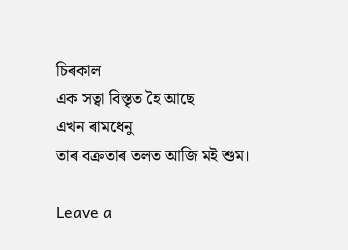চিৰকাল
এক সত্বা বিস্তৃত হৈ আছে
এখন ৰামধেনু
তাৰ বক্ৰতাৰ তলত আজি মই শুম।

Leave a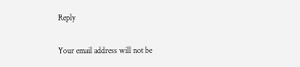Reply

Your email address will not be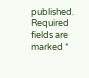published. Required fields are marked *